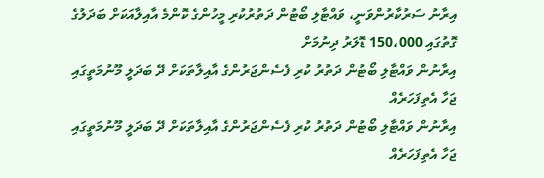އިރާނު ސަރުކާރުންވަނީ، ވައްޓާލި ބޯޓުން ދަތުރުކުރި މީހުންގެ ކޮންމެ އާއިލާއަކަށް ބަދަލުގެ ގޮތުގައި 150،000 ޑޮލަރު ދިނުމަށް
އިރާނުން ވައްޓާލި ބޯޓުން ދަތުރު ކުރި ފެސެންޖަރުންގެ އާއިލާތަކަށް ދޭ ބަދަލީ މޫނުމަތީގައި ޖަހާ އެތިފަހަރެއް
އިރާނުން ވައްޓާލި ބޯޓުން ދަތުރު ކުރި ފެސެންޖަރުންގެ އާއިލާތަކަށް ދޭ ބަދަލީ މޫނުމަތީގައި ޖަހާ އެތިފަހަރެއް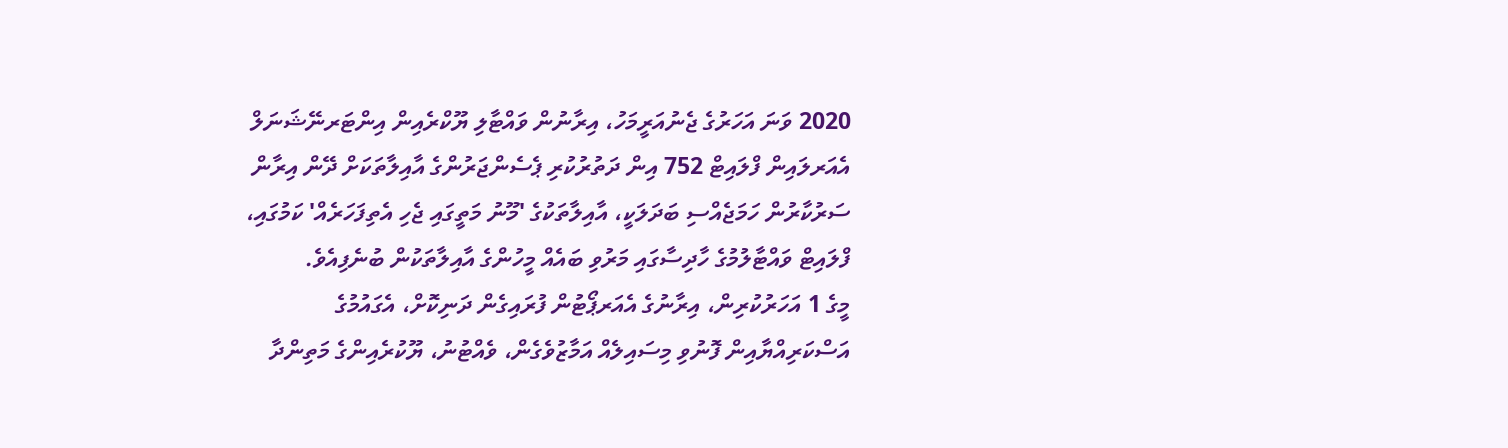2020 ވަނަ އަހަރުގެ ޖެނުއަރީމަހު، އިރާނުން ވައްޓާލި ޔޫކްރެއިން އިންޓަރނޭޝަނަލް އެއަރލައިން ފްލައިޓް 752 އިން ދަތުރުކުރި ޕެސެންޖަރުންގެ އާއިލާތަކަށް ދޭން އިރާން ސަރުކާރުން ހަމަޖެއްސި ބަދަލަކީ، އާއިލާތަކުގެ 'މޫނު މަތީގައި ޖެހި އެތިފަހަރެއް' ކަމުގައި، ފްލައިޓް ވައްޓާލުމުގެ ހާދިސާގައި މަރުވި ބައެއް މީހުންގެ އާއިލާތަކުން ބުނެފިއެވެ.
މީގެ 1 އަހަރުކުރިން، އިރާނުގެ އެއަރޕޯޓުން ފުރައިގެން ދަނިކޮށް، އެގައުމުގެ އަސްކަރިއްޔާއިން ފޮނުވި މިސައިލެއް އަމާޒުވެގެން، ވެއްޓުނު، ޔޫކުރެއިންގެ މަތިންދާ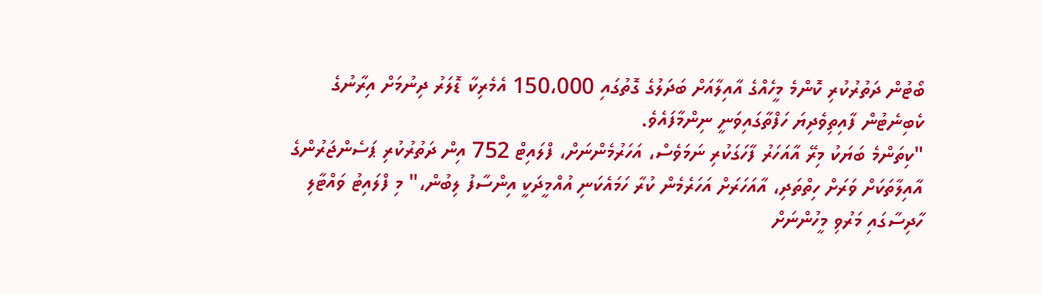ބޯޓުން ދަތުރުކުރި ކޮންމެ މީހެއްގެ އާއިލާއަށް ބަދަލުގެ ގޮތުގައި 150،000 އެމެރިކާ ޑޮލަރު ދިނުމަށް އިރާނުގެ ކެބިނެޓުން ފާއިތިވެދިޔަ ހަފްތާގައިވަނީ ނިންމާފައެވެ.
"ކިތަންމެ ބަޔަކު މިރޭ އާއަހަރު ފާހަގަކުރި ނަމަވެސް، އަހަރުމެންނަށް، ފްލައިޓް 752 އިން ދަތުރުކުރި ޕަސެންޖަރުންގެ އާއިލާތަކަށް ވަރަށް ހިތްތަދި، އާއަހަރަށް އަހަރެމެން ކުރާ ހަމައެކަނި އުއްމީދަކީ އިންސާފު ލިބުން،" މި ފްލައިޓު ވައްޓާލި ހާދިސާގައި މަރުވި މީހުންނަށް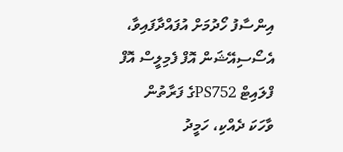އިންސާފު ހޯދުމަށް އުފައްދާފައިވާ، އެސޯސިއޭޝަން އޮފް ފެމިލީސް އޮފް ފްލައިޓް PS752ގެ ފަރާތުން ވާހަކަ ދެއްކި، ހަމީދު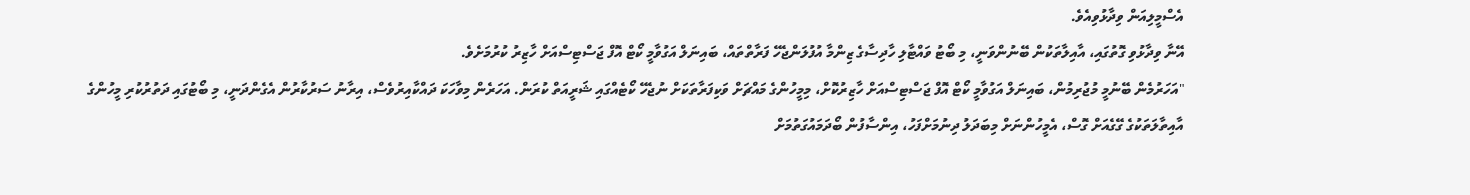އެސްމީލިއަން ވިދާޅުވިއެވެ.
އޭނާ ވިދާޅުވި ގޮތުގައި، އާއިލާތަކުން ބޭނުންވަނީ، މި ބޯޓު ވައްޓާލި ހާދިސާގެ ޒިންމާ އުފުލަންޖެހޭ ފަރާތްތައް، ބައިނަލް އަގުވާމީ ކޯޓް އޮފް ޖަސްޓިސްއަށް ހާޒިރު ކުރުމަށެވެ.
"އަހަރުމެން ބޭނުމީ މުޖުރިމުން، ބައިނަލް އަގުވާމީ ކޯޓް އޮފް ޖަސްޓިސްއަށް ހާޒިރުކޮށް، މިމީހުންގެ މައްޗަށް ވަކިފަރާތަކަށް ނުޖެހޭ ކޯޓެއްގައި ޝަރީއަތް ކުރަން. އަހަރެން މިވާހަކަ ދައްކާއިރުވެސް، އިރާނު ސަރުކާރުން އެގެންދަނީ، މި ބޯޓުގައި ދަތުރުކުރި މީހުންގެ އާއިތާލަތަކުގެ ގޭގެއަށް ގޮސް، އެމީހުންނަށް މިބަދަލު ދިނުމަށްފަހު، އިންސާފުން ބޯދަމައުގަތުމަށް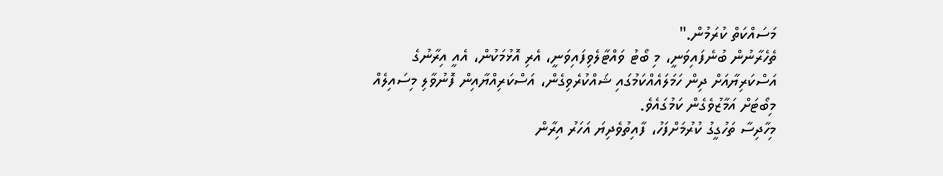މަސައްކަތް ކުރަމުން."
ތެހެރާނުން ބުނެފައިވަނީ، މި ބޯޓު ވައްޓާލެވިފައިވަނީ، އެރި އޮޅުމަކުން، އެއީ އިރާނުގެ އަސްކަރިޔާއަށް ދިން ހަމަލައެއްކަމުގައި ޝައްކުރެވިގެން، އަސްކަރިއްޔާއިން ފޮނުވާލި މިސައިލެއް މިބޯޓަށް އަމާޒުވެގެން ކަމުގައެވެ.
މިހާދިސާ ތަހުގީގު ކުރުމަށްފަހު، ފާއިތުވެދިޔަ އަހަރު އިރާން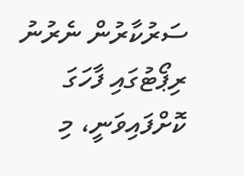ސަރުކާރުން ނެރުނު ރިޕޯޓުގައި ފާހަގަ ކޮށްފައިވަނީ، މި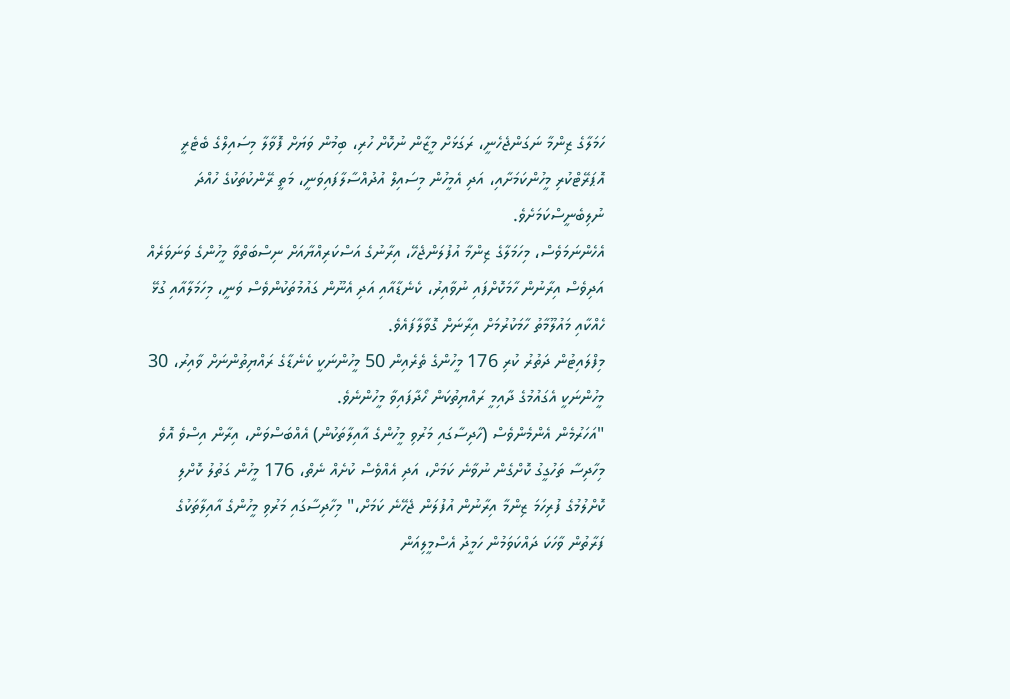ހަމަލާގެ ޒިންމާ ނަގަންޖެހެނީ، ރަގަޅަށް މީޒާން ނުކޮށް ހުރި، ބިމުން ވަޔަށް ފޮވާލާ މިސައިލްގެ ބެޓެރީ އޮޕަރޭޓްކުރި މީހުންކަމަށާއި، އަދި އެމީހުން މިސައިލް އުދުއްސާލާފައިވަނީ، މަތީ ރޭންކުތަކުގެ ހުއްދަ ނުލިބެނީސްކަމަށެވެ.
އެހެންނަމަވެސް، މިހަމަލާގެ ޒިންމާ އުފުލަންޖެހޭ، އިރާނުގެ އަސްކަރިއްޔާއަށް ނިސްބަތްވާ މީހުންގެ ވަނަވަރެއް އަދިވެސް އިރާނުން ހާމަކޮށްފައި ނުވާއިރު، ކެނެޑާއާއި އަދި އެނޫން ގައުމުތަކުންވެސް ވަނީ، މިހަމަލާއާއި ގުޅޭ ހެއްކާއި މައުލޫމާތު ހާމަކުރުމަށް އިރާނަށް ގޮވާލާފައެވެ.
މިފްލައިޓުން ދަތުރު ކުރި 176 މީހުންގެ ތެރެއިން 50 މީހުންނަކީ ކެނެޑާގެ ރައްޔިތުންނަށް ވާއިރު، 30 މީހުންނަކީ އެގައުމުގެ ދާއިމީ ރައްޔިތުކަން ހޯދާފައިވާ މީހުންނެވެ.
"އަހަރުމެން އެންމެންވެސް (ހާދިސާގައި މަރުވި މީހުންގެ އާއިލާތަކުން) އެއްބަސްވަން، އިރާން އިސްވެ އޮވެ މިހާދިސާ ތަހުގީގު ކޮށްގެން ނުވާނެ ކަމަށް، އަދި އެއްވެސް ކުށެއް ނެތް، 176 މީހުން ގަތުލު ކޮށްލި ކޮށްލުމުގެ ފުރިހަމަ ޒިންމާ އިރާނުން އުފުލަން ޖެހޭނެ ކަމަށް،" މިހާދިސާގައި މަރުވި މީހުންގެ އާއިލާތަކުގެ ފަރާތުން ވާހަކަ ދައްކަވަމުން ހަމީދު އެސްމީލިއަން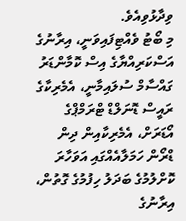ވިދާޅުވިއެވެ.
މި ބޯޓު ވެއްޓިފައިވަނީ، އިރާނުގެ އަސްކަރިއްޔާގެ އިސް ކޮމާންޑަރު ގައްސާމް ސުލައިމާނީ، އެމެރިކާގެ ރައީސް ޑޮނަލްޑް ޓްރަމްޕްގެ އޯޑަރަށް، އެމެރިކާއިން ދިން ޑްރޯން ހަމަލާއެއްގައި އަވަހާރަ ކޮށްލުމުގެ ބަދަލު ހިފުމުގެ ގޮތުން، އިރާނުގެ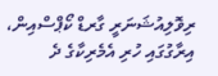ރިވޮލިއުޝަނަރީ ގާރޑް ކޯޕްސްއިން، އިރާގުގައި ހުރި އެމެރިކާގެ ދެ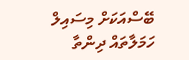ބޭސްއަކަށް މިސައިލް ހަމަލާތައް ދިންތާ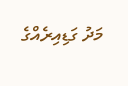މަދު ގަޑިއިރެއްގެ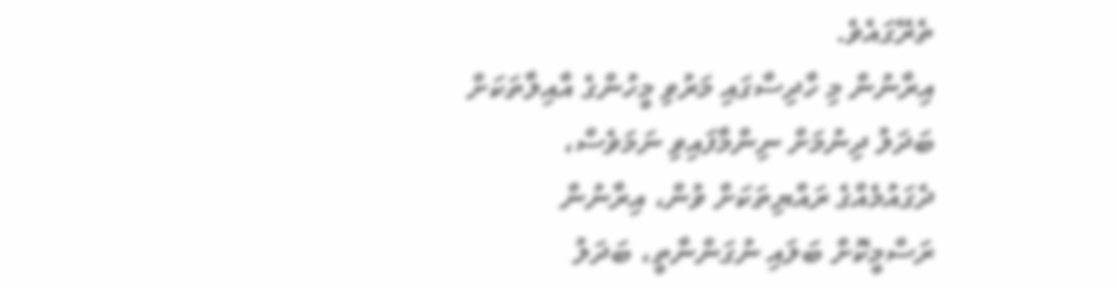ތެރޭގައެވެ.
އިރާނުން މި ހާދިސާގައި މަރުވި މީހުންގެ އާއިލާތަކަށް ބަދަލު ދިނުމަށް ނިންމާފައިވި ނަމަވެސް، ދެގައުމެއްގެ ރައްޔިތަކަށް ވުން، އިރާނުން ރަސްމީކޮށް ބަލައި ނުގަންނާތީ، ބަދަލު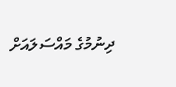ދިނުމުގެ މައްސަލައަށް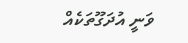ވަނީ އުދަގޫތަކެއް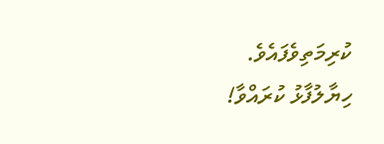ކުރިމަތިވެފައެވެ.
ހިޔާލުފާޅު ކުރައްވާ!